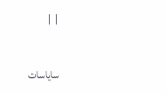|  |

ساياسات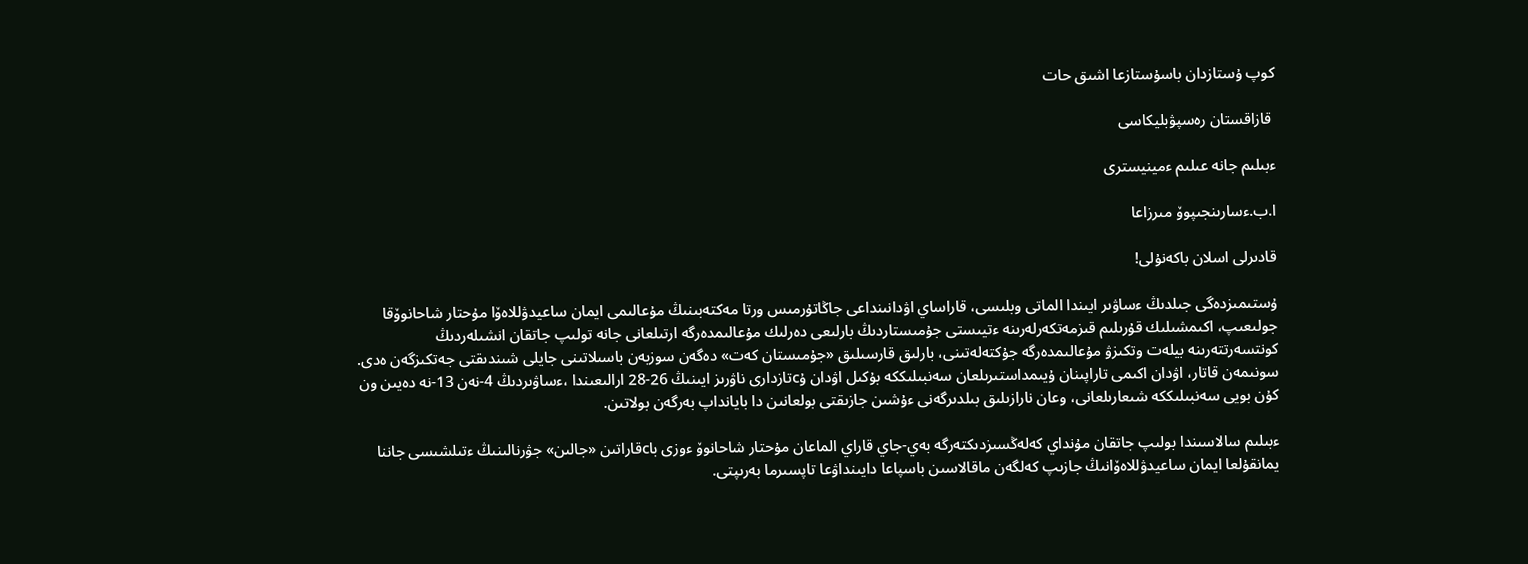كوپ ۇستازدان باسۇستازعا اشىق حات

 قازاقستان رەسپۋبليكاسى

ءبىلىم جانە عىلىم ءمينيسترى

ا.ب.ءسارىنجىپوۆ مىرزاعا

قادىرلى اسلان باكەنۇلى!

ۇستىمىزدەگى جىلدىڭ ءساۋىر ايىندا الماتى وبلىسى، قاراساي اۋدانىنداعى جاڭاتۇرمىس ورتا مەكتەبىنىڭ مۇعالىمى ايمان ساعيدۋللاەۆا مۇحتار شاحانوۆقا جولىعىپ، اكىمشىلىك قۇرىلىم قىزمەتكەرلەرىنە ءتيىستى جۇمىستاردىڭ بارلىعى دەرلىك مۇعالىمدەرگە ارتىلعانى جانە تولىپ جاتقان انشىلەردىڭ كونتسەرتتەرىنە بيلەت وتكىزۋ مۇعالىمدەرگە جۇكتەلەتىنى، بارلىق قارسىلىق «جۇمىستان كەت» دەگەن سوزبەن باسىلاتىنى جايلى شىندىقتى جەتكىزگەن ەدى. سونىمەن قاتار، اۋدان اكىمى تاراپىنان ۇيىمداستىرىلعان سەنبىلىككە بۇكىل اۋدان ۇcتازدارى ناۋرىز ايىنىڭ 26-28 ارالىعىندا ،ءساۋىردىڭ 4-نەن 13-نە دەيىن ون كۇن بويى سەنبىلىككە شىعارىلعانى، وعان نارازىلىق بىلدىرگەنى ءۇشىن جازىقتى بولعانىن دا بايانداپ بەرگەن بولاتىن.

ءبىلىم سالاسىندا بولىپ جاتقان مۇنداي كەلەڭسىزدىكتەرگە بەي-جاي قاراي الماعان مۇحتار شاحانوۆ ءوزى باcقاراتىن «جالىن» جۋرنالىنىڭ ءتىلشىسى جاننا يمانقۇلعا ايمان ساعيدۋللاەۆانىڭ جازىپ كەلگەن ماقالاسىن باسپاعا دايىنداۋعا تاپسىرما بەرىپتى.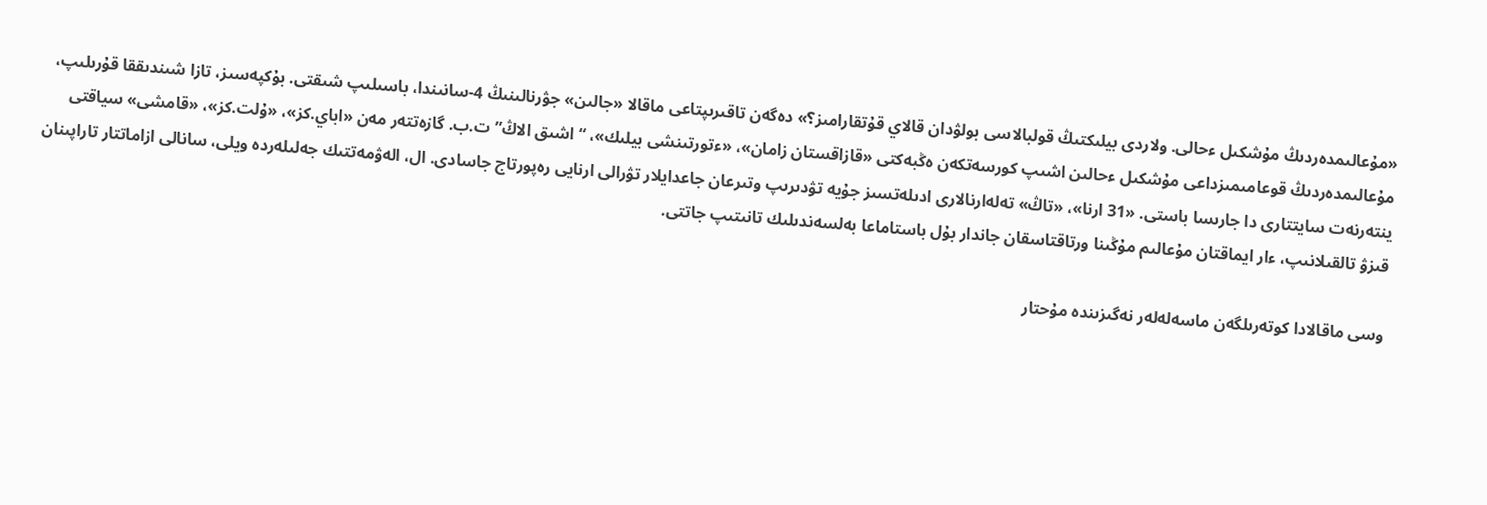«مۇعالىمدەردىڭ مۇشكىل ءحالى. ولاردى بيلىكتىڭ قولبالاسى بولۋدان قالاي قۇتقارامىز؟» دەگەن تاقىرىپتاعى ماقالا «جالىن» جۋرنالىنىڭ 4-سانىندا، باسىلىپ شىقتى. بۇكپەسىز، تازا شىندىققا قۇرىلىپ، مۇعالىمدەردىڭ قوعامىمىزداعى مۇشكىل ءحالىن اشىپ كورسەتكەن ەڭبەكتى «قازاقستان زامان»، «ءتورتىنشى بيلىك»، “اشىق الاڭ” ت.ب. گازەتتەر مەن «اباي.كز»، «ۇلت.كز»، «قامشى» سياقتى ينتەرنەت سايتتارى دا جارىسا باستى. «31 ارنا»، «تاڭ» تەلەارنالارى ادىلەتسىز جۇيە تۋدىرىپ وتىرعان جاعدايلار تۋرالى ارنايى رەپورتاج جاسادى. ال، الەۋمەتتىك جەلىلەردە ويلى، سانالى ازاماتتار تاراپىنان قىزۋ تالقىلانىپ، ءار ايماقتان مۇعالىم مۇڭىنا ورتاقتاسقان جاندار بۇل باستاماعا بەلسەندىلىك تانىتىپ جاتتى.

وسى ماقالادا كوتەرىلگەن ماسەلەلەر نەگىزىندە مۇحتار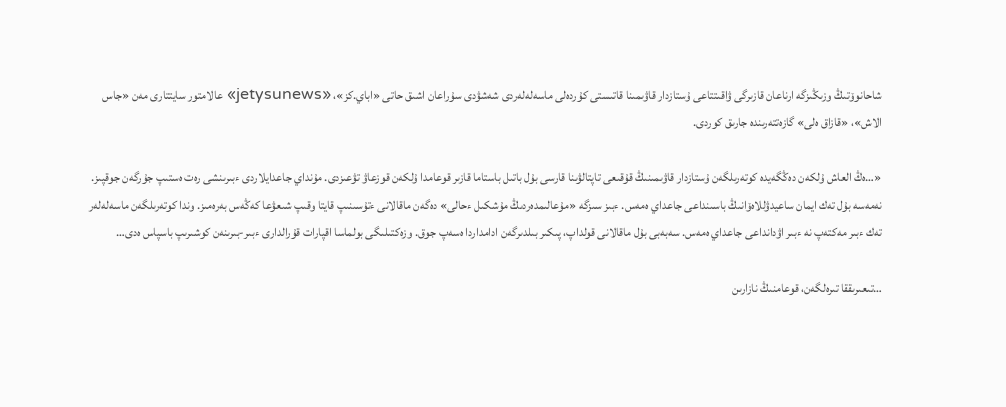شاحانوۆتىڭ وزىڭىزگە ارناعان قازىرگى ۋاقىتتاعى ۇستازدار قاۋىمىنا قاتىستى كۇردەلى ماسەلەلەردى شەشۋدى سۇراعان اشىق حاتى «اباي.كز»، «jetysunews» عالامتور سايتتارى مەن «جاس الاش»، «قازاق ەلى» گازەتتەرىندە جارىق كوردى.

«…ەڭ العاش ۇلكەن دەڭگەيدە كوتەرىلگەن ۇستازدار قاۋىمىنىڭ قۇقىعى تاپتالۋىنا قارسى بۇل باتىل باستاما قازىر قوعامدا ۇلكەن قوزعاۋ تۋعىزدى. مۇنداي جاعدايلاردى ءبىرىنشى رەت ەستىپ جۇرگەن جوقپىز. نەمەسە بۇل تەك ايمان ساعيدۋللاەۆانىڭ باسىنداعى جاعداي ەمەس. ءبىز سىزگە «مۇعالىمدەردىڭ مۇشكىل ءحالى» دەگەن ماقالانى ءتۇسىنىپ قايتا وقىپ شىعۋعا كەڭەس بەرەمىز. وندا كوتەرىلگەن ماسەلەلەر تەك ءبىر مەكتەپ نە ءبىر اۋدانداعى جاعداي ەمەس. سەبەبى بۇل ماقالانى قولداپ، پىكىر بىلدىرگەن ادامداردا ەسەپ جوق. وزەكتىلىگى بولماسا اقپارات قۇرالدارى ءبىر-بىرىنەن كوشىرىپ باسپاس ەدى…

…تىعىرىققا تىرەلگەن، قوعامنىڭ نازارىن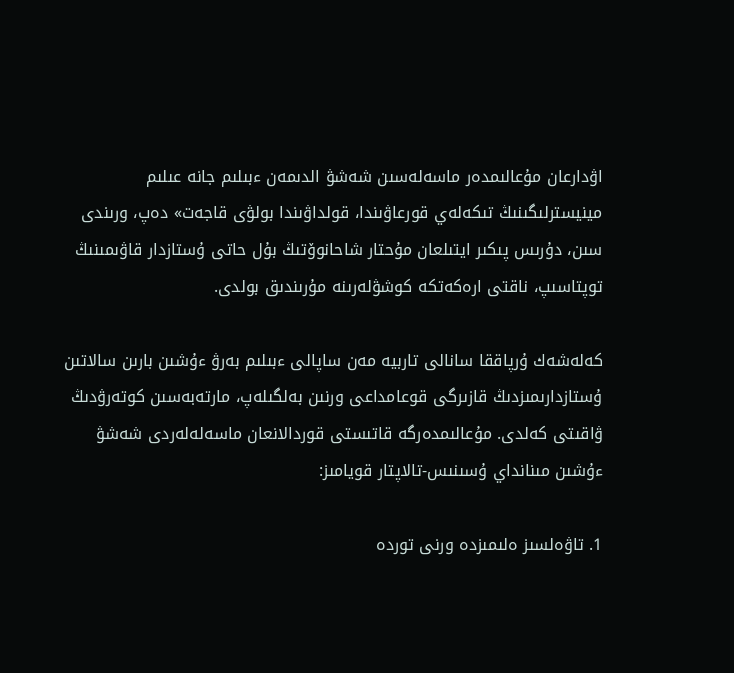اۋدارعان مۇعالىمدەر ماسەلەسىن شەشۋ الدىمەن ءبىلىم جانە عىلىم مينيسترلىگىنىڭ تىكەلەي قورعاۋىندا، قولداۋىندا بولۋى قاجەت» دەپ، ورىندى سىن، دۇرىس پىكىر ايتىلعان مۇحتار شاحانوۆتىڭ بۇل حاتى ۇستازدار قاۋىمىنىڭ توپتاسىپ، ناقتى ارەكەتكە كوشۋلەرىنە مۇرىندىق بولدى.

كەلەشەك ۇرپاققا سانالى تاربيە مەن ساپالى ءبىلىم بەرۋ ءۇشىن بارىن سالاتىن ۇستازدارىمىزدىڭ قازىرگى قوعامداعى ورنىن بەلگىلەپ، مارتەبەسىن كوتەرۋدىڭ ۋاقىتى كەلدى. مۇعالىمدەرگە قاتىستى قوردالانعان ماسەلەلەردى شەشۋ ءۇشىن مىنانداي ۇسىنىس-تالاپتار قويامىز:

1. تاۋەلسىز ەلىمىزدە ورنى توردە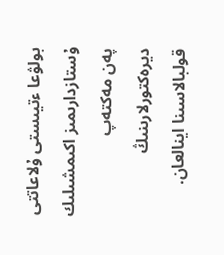بولۋعا ءتيىستى ۇلاعاتتى ۇستازدارىمىز اكىمشىلىك پەن مەكتەپ ديرەكتورلارىنىڭ قولبالاسىنا اينالعان.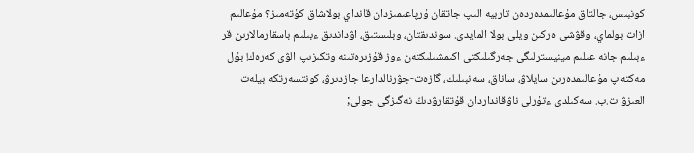كونبىس، جالتاق مۇعالىمدەردەن تاربيە الىپ جاتقان ۇرپاعىمىزدان قانداي بولاشاق كۇتەمىز؟ مۇعالىم ازات بولماي، وقۋشى ەركىن ويلى بولا المايدى. سوندىقتان، وبلىستىق، اۋداندىق ءبىلىم باسقارمالارىن قر ءبىلىم جانە عىلىم مينيسترلىگى جەرگىلىكتى اكىمشىلىكتەن ءوز قۇزىرەتىنە وتكىزىپ الۋى كەرەك! بۇل مەكتەپ مۇعالىمدەرىن سايلاۋ، ساناق، سەنبىلىك، گازەت-جۋرنالدارعا جازدىرۋ، كونتسەرتكە بيلەت العىزۋ ت.ب. سەكىلدى ءتۇرلى ناۋقانداردان قۇتقارۋدىڭ نەگىزگى جولى;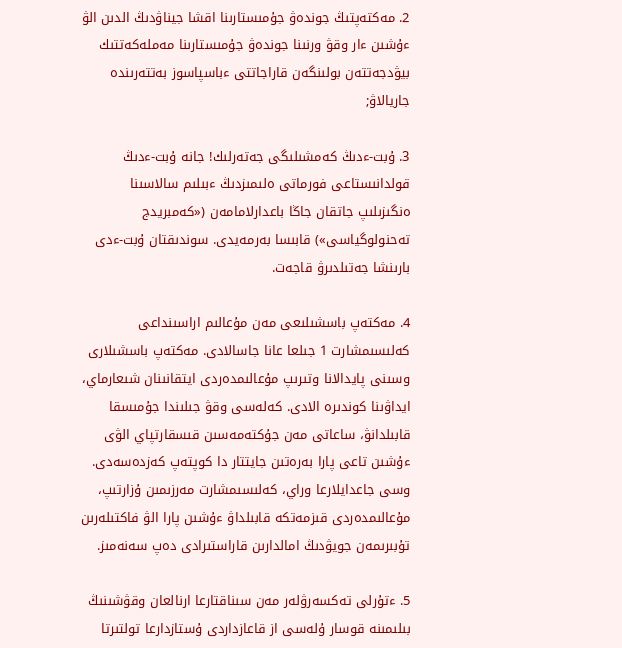2. مەكتەپتىڭ جوندەۋ جۇمىستارىنا اقشا جيناۋدىڭ الدىن الۋ ءۇشىن ءار وقۋ ورنىنا جوندەۋ جۇمىستارىنا مەملەكەتتىك بيۋدجەتتەن بولىنگەن قاراجاتتى ءباسپاسوز بەتتەرىندە جاريالاۋ;

3. ۇبت-ءدىڭ كەمشىلىگى جەتەرلىك! جانە ۇبت-ءدىڭ قولدانىستاعى فورماتى ەلىمىزدىڭ ءبىلىم سالاسىنا ەنگىزىلىپ جاتقان جاڭا باعدارلامامەن («كەمبريدج تەحنولوگياسى») قابىسا بەرمەيدى. سوندىقتان ۇبت-ءدى بارىنشا جەتىلدىرۋ قاجەت.

4. مەكتەپ باسشىلىعى مەن مۇعالىم اراسىنداعى كەلىسىمشارت 1 جىلعا عانا جاسالادى. مەكتەپ باسشىلارى وسىنى پايدالانا وتىرىپ مۇعالىمدەردى ايتقانىنان شىعارماي، ايداۋىنا كوندىرە الادى. كەلەسى وقۋ جىلىندا جۇمىسقا قابىلدانۋ، ساعاتى مەن جۇكتەمەسىن قىسقارتپاي الۋى ءۇشىن تاعى پارا بەرەتىن جايتتار دا كوپتەپ كەزدەسەدى. وسى جاعدايلارعا وراي، كەلىسىمشارت مەرزىمىن ۇزارتىپ، مۇعالىمدەردى قىزمەتكە قابىلداۋ ءۇشىن پارا الۋ فاكتىلەرىن تۇبىرىمەن جويۋدىڭ امالدارىن قاراستىرادى دەپ سەنەمىز.

5. ءتۇرلى تەكسەرۋلەر مەن سىناقتارعا ارنالعان وقۋشىنىڭ بىلىمىنە قوسار ۇلەسى از قاعازداردى ۇستازدارعا تولتىرتا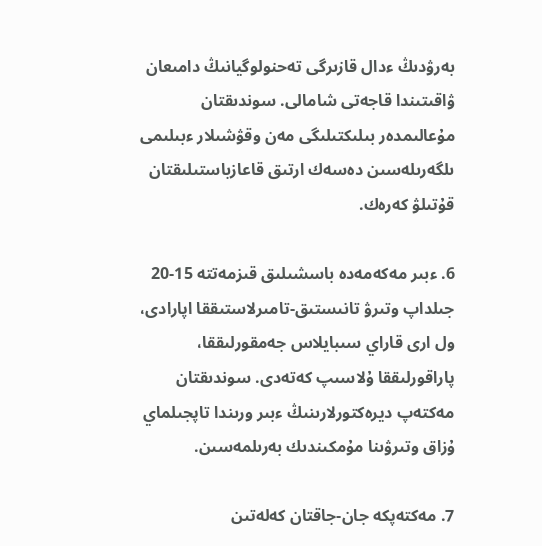بەرۋدىڭ ءدال قازىرگى تەحنولوگيانىڭ دامىعان ۋاقىتىندا قاجەتى شامالى. سوندىقتان مۇعالىمدەر بىلىكتىلىگى مەن وقۋشىلار ءبىلىمى ىلگەرىلەسىن دەسەك ارتىق قاعازباستىلىقتان قۇتىلۋ كەرەك.

6. ءبىر مەكەمەدە باسشىلىق قىزمەتتە 15-20 جىلداپ وتىرۋ تانىستىق-تامىرلاستىققا اپارادى، ول ارى قاراي سىبايلاس جەمقورلىققا، پاراقورلىققا ۇلاسىپ كەتەدى. سوندىقتان مەكتەپ ديرەكتورلارىنىڭ ءبىر ورىندا تاپجىلماي ۇزاق وتىرۋىنا مۇمكىندىك بەرىلمەسىن.

7. مەكتەپكە جان-جاقتان كەلەتىن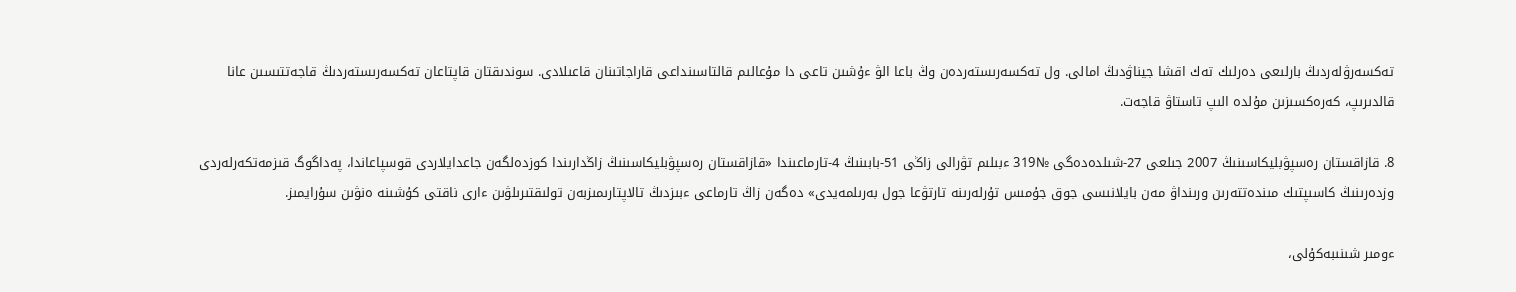تەكسەرۋلەردىڭ بارلىعى دەرلىك تەك اقشا جيناۋدىڭ امالى. ول تەكسەرىستەردەن وڭ باعا الۋ ءۇشىن تاعى دا مۇعالىم قالتاسىنداعى قاراجاتىنان قاعىلادى. سوندىقتان قاپتاعان تەكسەرىستەردىڭ قاجەتتىسىن عانا قالدىرىپ، كەرەكسىزىن مۇلدە الىپ تاستاۋ قاجەت.

8. قازاقستان رەسپۋبليكاسىنىڭ 2007 جىلعى 27-شىلدەدەگى №319 ءبىلىم تۋرالى زاڭى 51-بابىنىڭ 4-تارماعىندا «قازاقستان رەسپۋبليكاسىنىڭ زاڭدارىندا كوزدەلگەن جاعدايلاردى قوسپاعاندا، پەداگوگ قىزمەتكەرلەردى وزدەرىنىڭ كاسىپتىك مىندەتتەرىن ورىنداۋ مەن بايلانىسى جوق جۇمىس تۇرلەرىنە تارتۋعا جول بەرىلمەيدى» دەگەن زاڭ تارماعى ءبىزدىڭ تالاپتارىمىزبەن تولىقتىرىلۋىن ءارى ناقتى كۇشىنە ەنۋىن سۇرايمىز.

ءومىر شىنىبەكۇلى،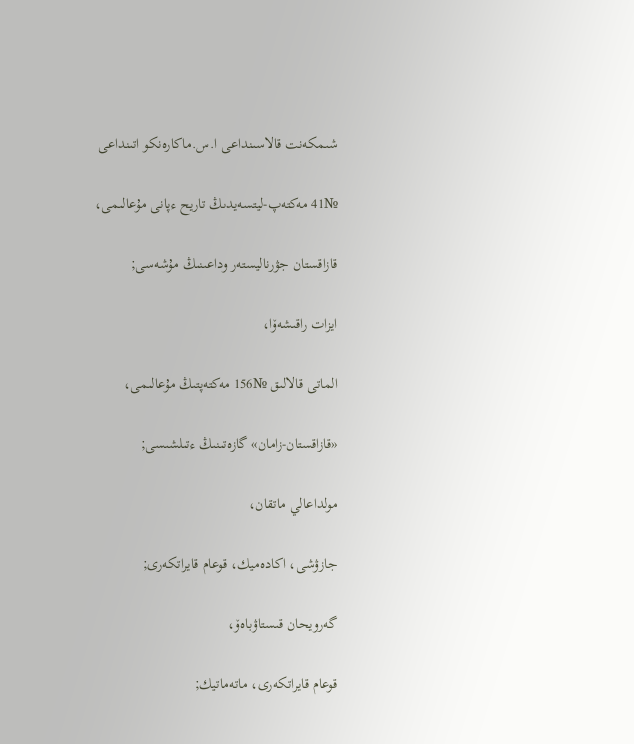شىمكەنت قالاسىنداعى ا.س.ماكارەنكو اتىنداعى

№41 مەكتەپ-ليتسەيدىڭ تاريح ءپانى مۇعالىمى،

قازاقستان جۋرناليستەر وداعىنىڭ مۇشەسى;

ايزات راقىشەۆا،

الماتى قالالىق №156 مەكتەپتىڭ مۇعالىمى،

«قازاقستان-زامان» گازەتىنىڭ ءتىلشىسى;

مولداعالي ماتقان،

جازۋشى، اكادەميك، قوعام قايراتكەرى;

گەرويحان قىستاۋباەۆ،

قوعام قايراتكەرى، ماتەماتيك;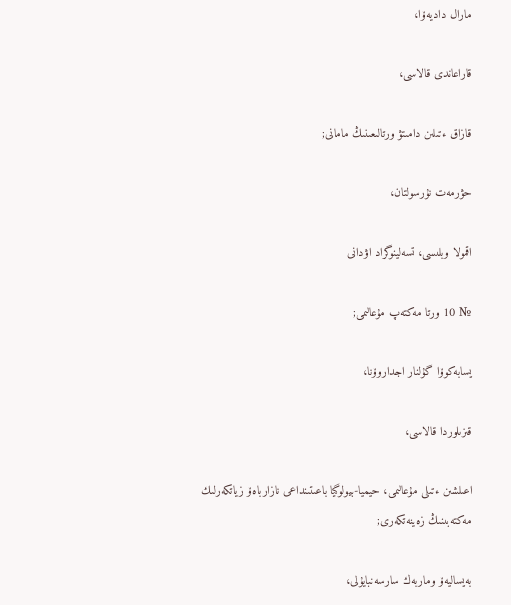مارال داديەۆا،

قاراعاندى قالاسى،

قازاق ءتىلىن دامىتۋ ورتالىعىنىڭ مامانى;

حۋرمەت نۇرسولتان،

اقمولا وبلىسى، تسەلينوگراد اۋدانى

№ 10 ورتا مەكتەپ مۇعالىمى;

يسابەكوۆا گۇلنار اجداروۆنا،

قىزىلوردا قالاسى،

اعىلشىن ءتىلى مۇعالىمى، حيميا-بيولوگيا باعىتىنداعى نازارباەۆ زياتكەرلىك مەكتەبىنىڭ زەينەتكەرى;

بەيساليەۆ وماربەك سارسەنبايۇلى،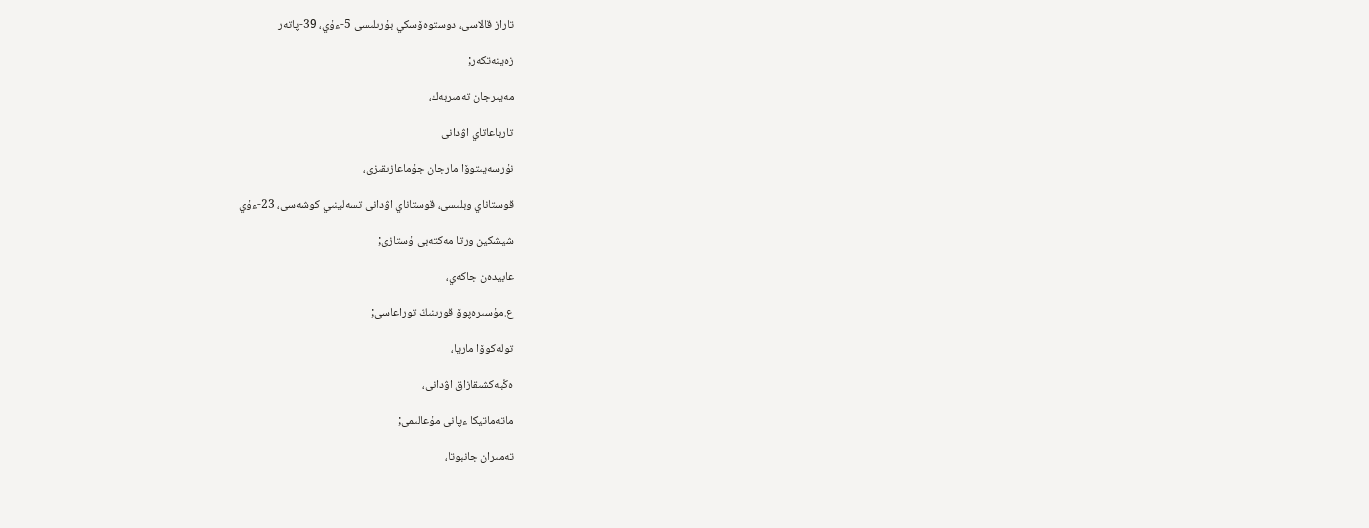تاراز قالاسى، دوستوەۆسكي بۇرىلىسى 5-ءۇي، 39-پاتەر

زەينەتكەر;

مەيىرجان تەمىربەك،

تارباعاتاي اۋدانى

نۇرسەيىتوۆا مارجان جۇماعازىقىزى،

قوستاناي وبلىسى، قوستاناي اۋدانى تسەلينىي كوشەسى، 23-ءۇي

شيشكين ورتا مەكتەبى ۇستازى;

عابيدەن جاكەي،

ع.مۇسىرەپوۆ قورىنىڭ توراعاسى;

تولەكوۆا ماريا،

ەڭبەكشىقازاق اۋدانى،

ماتەماتيكا ءپانى مۇعالىمى;

تەمىران جانبوتا،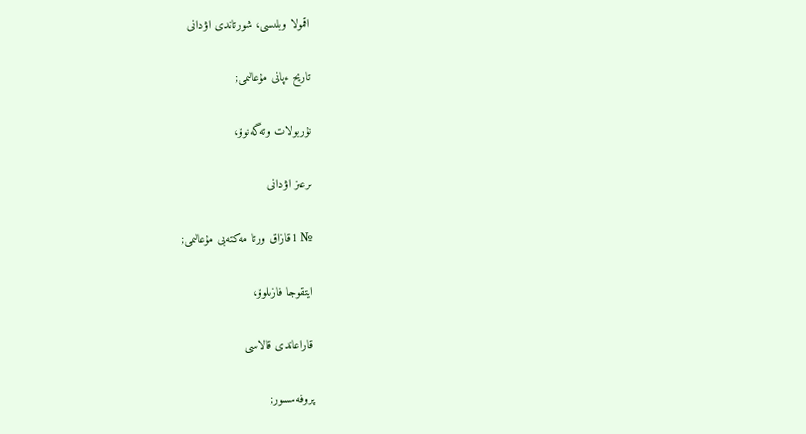اقمولا وبلىسى، شورتاندى اۋدانى

تاريح ءپانى مۇعالىمى;

نۇربولات وتەگەنوۆ،

ىرعىز اۋدانى

№ 1قازاق ورتا مەكتەبى مۇعالىمى;

ايتقوجا فازىلوۆ،

قاراعاندى قالاسى

پروفەسسور;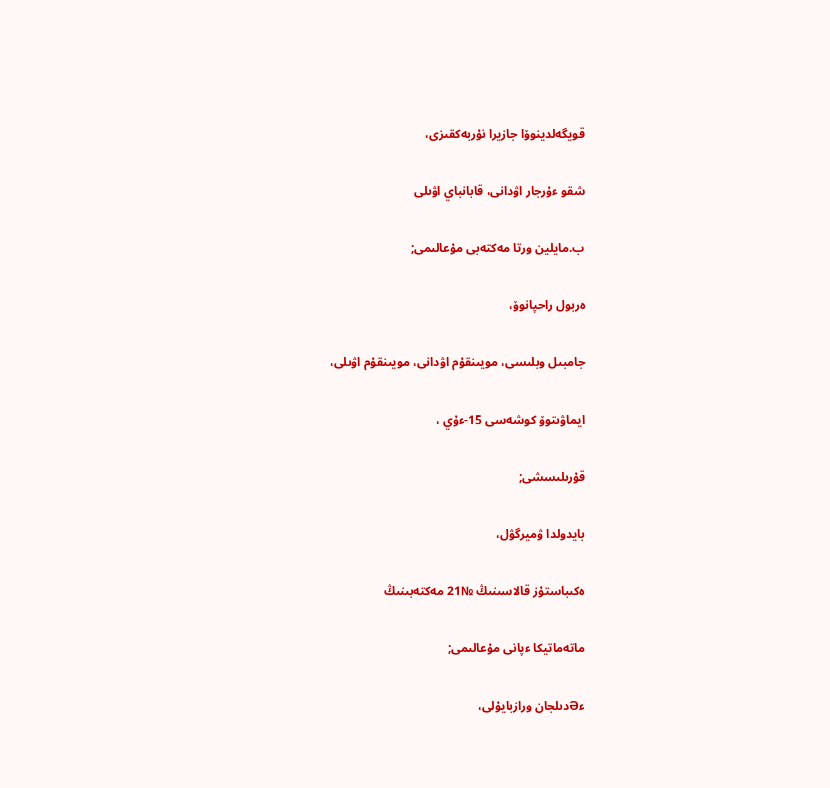قويگەلدينوۆا جازيرا نۇربەكقىزى،

شقو ءۇرجار اۋدانى، قابانباي اۋىلى

ب.مايلين ورتا مەكتەبى مۇعالىمى;

ەربول راحپانوۆ،

جامبىل وبلىسى، مويىنقۇم اۋدانى، مويىنقۇم اۋىلى،

ايماۋىتوۆ كوشەسى 15-ءۇي ،

قۇرىلىسشى;

بايدولدا ۋميرگۋل،

ەكىباستۇز قالاسىنىڭ №21 مەكتەبىنىڭ

ماتەماتيكا ءپانى مۇعالىمى;

ءƏدىلجان ورازبايۇلى،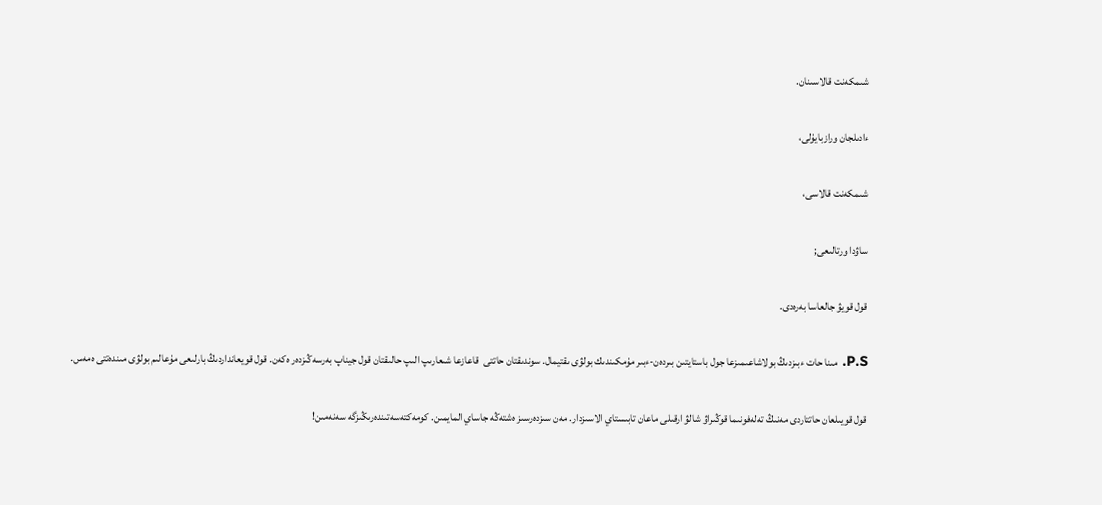شىمكەنت قالاسىنان.

ءادىلجان ورازبايۇلى،

شىمكەنت قالاسى،

ساۋدا ورتالىعى;

قول قويۋ جالعاسا بەرەدى.

P.S. مىنا حات ءبىزدىڭ بولاشاعىمىزعا جول باستايتىن بىردەن-ءبىر مۇمكىندىك بولۋى ىقتيمال. سوندىقتان حاتتى  قاعازعا شىعارىپ الىپ حالىقتان قول جيناپ بەرسەڭىزدەر ەكەن. قول قويعانداردىڭ بارلىعى مۇعالىم بولۋى مىندەتتى ەمەس.

قول قويىلعان حاتتاردى مەنىڭ تەلەفونىما قوڭىراۋ شالۋ ارقىلى ماعان تابىستاي الاسىزدار. مەن سىزدەرسىز ەشتەڭە جاساي المايمىن. كومەكتەسەتىندەرىڭىزگە سەنەمىن!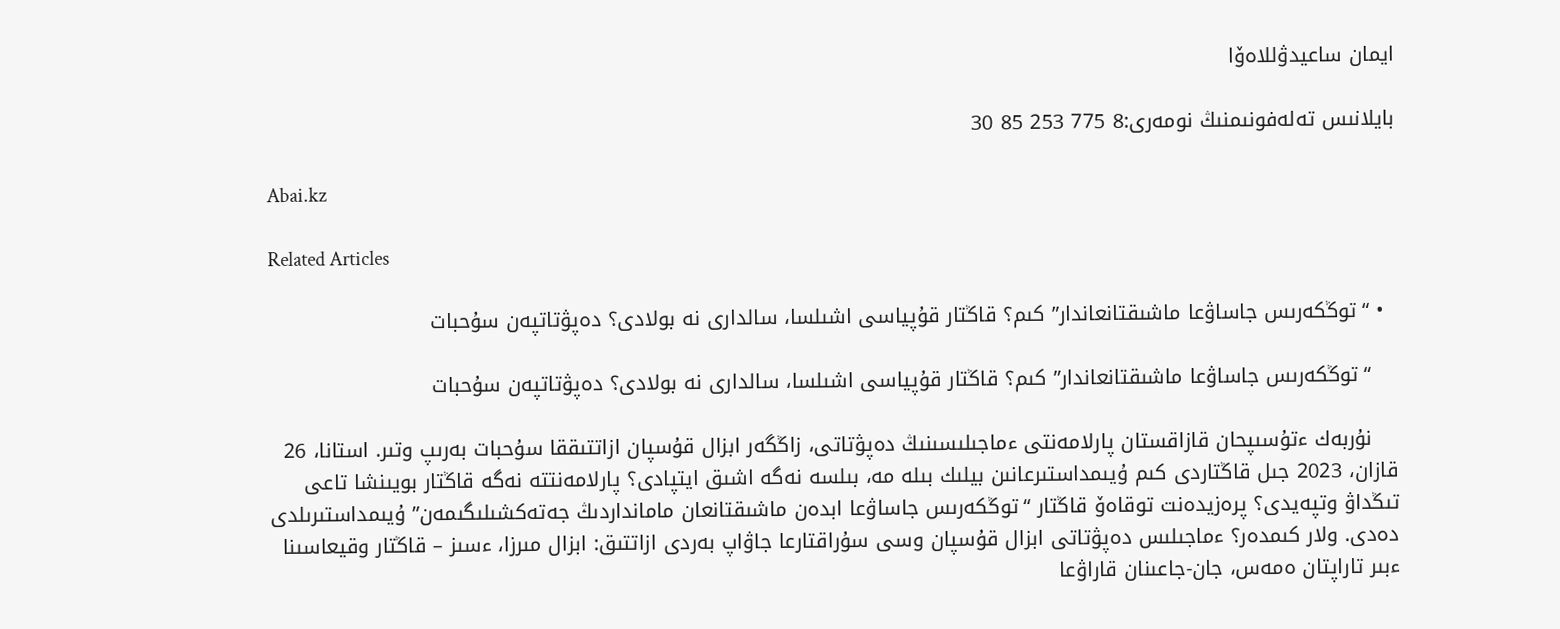ايمان ساعيدۋللاەۆا

بايلانىس تەلەفونىمنىڭ نومەرى:8 775 253 85 30

Abai.kz

Related Articles

  • “توڭكەرىس جاساۋعا ماشىقتانعاندار” كىم؟ قاڭتار قۇپياسى اشىلسا، سالدارى نە بولادى؟ دەپۋتاتپەن سۇحبات

    “توڭكەرىس جاساۋعا ماشىقتانعاندار” كىم؟ قاڭتار قۇپياسى اشىلسا، سالدارى نە بولادى؟ دەپۋتاتپەن سۇحبات

    نۇربەك ءتۇسىپحان قازاقستان پارلامەنتى ءماجىلىسىنىڭ دەپۋتاتى، زاڭگەر ابزال قۇسپان ازاتتىققا سۇحبات بەرىپ وتىر. استانا، 26 قازان، 2023 جىل قاڭتاردى كىم ۇيىمداستىرعانىن بيلىك بىلە مە، بىلسە نەگە اشىق ايتپادى؟ پارلامەنتتە نەگە قاڭتار بويىنشا تاعى تىڭداۋ وتپەيدى؟ پرەزيدەنت توقاەۆ قاڭتار “توڭكەرىس جاساۋعا ابدەن ماشىقتانعان مامانداردىڭ جەتەكشىلىگىمەن” ۇيىمداستىرىلدى دەدى. ولار كىمدەر؟ ءماجىلىس دەپۋتاتى ابزال قۇسپان وسى سۇراقتارعا جاۋاپ بەردى ازاتتىق: ابزال مىرزا، ءسىز – قاڭتار وقيعاسىنا ءبىر تاراپتان ەمەس، جان-جاعىنان قاراۋعا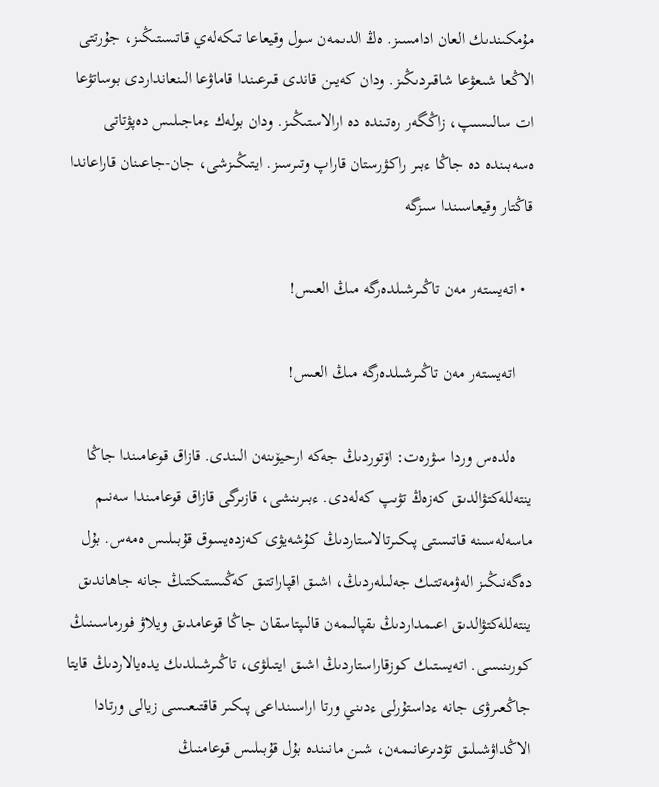مۇمكىندىك العان ادامسىز. ەڭ الدىمەن سول وقيعاعا تىكەلەي قاتىستىڭىز، جۇرتتى الاڭعا شىعۋعا شاقىردىڭىز. ودان كەيىن قاندى قىرعىندا قاماۋعا الىنعانداردى بوساتۋعا ات سالىسىپ، زاڭگەر رەتىندە دە ارالاستىڭىز. ودان بولەك ءماجىلىس دەپۋتاتى ەسەبىندە دە جاڭا ءبىر راكۋرستان قاراپ وتىرسىز. ايتىڭىزشى، جان-جاعىنان قاراعاندا قاڭتار وقيعاسىندا سىزگە

  • اتەيستەر مەن تاڭىرشىلدەرگە مىڭ العىس!

    اتەيستەر مەن تاڭىرشىلدەرگە مىڭ العىس!

    ەلدەس وردا سۋرەت: اۆتوردىڭ جەكە ارحيۆىنەن الىندى. قازاق قوعامىندا جاڭا ينتەللەكتۋالدىق كەزەڭ تۋىپ كەلەدى. ءبىرىنشى، قازىرگى قازاق قوعامىندا سەنىم ماسەلەسىنە قاتىستى پىكىرتالاستاردىڭ كۇشەيۋى كەزدەيسوق قۇبىلىس ەمەس. بۇل دەگەنىڭىز الەۋمەتتىك جەلىلەردىڭ، اشىق اقپاراتتىق كەڭىستىكتىڭ جانە جاھاندىق ينتەللەكتۋالدىق اعىمداردىڭ ىقپالىمەن قالىپتاسقان جاڭا قوعامدىق ويلاۋ فورماسىنىڭ كورىنىسى. اتەيستىك كوزقاراستاردىڭ اشىق ايتىلۋى، تاڭىرشىلدىك يدەيالاردىڭ قايتا جاڭعىرۋى جانە ءداستۇرلى ءدىني ورتا اراسىنداعى پىكىر قاقتىعىسى زيالى ورتادا الاڭداۋشىلىق تۋدىرعانىمەن، شىن مانىندە بۇل قۇبىلىس قوعامنىڭ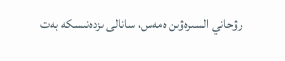رۋحاني السىرەۋىن ەمەس، سانالى ىزدەنىسكە بەت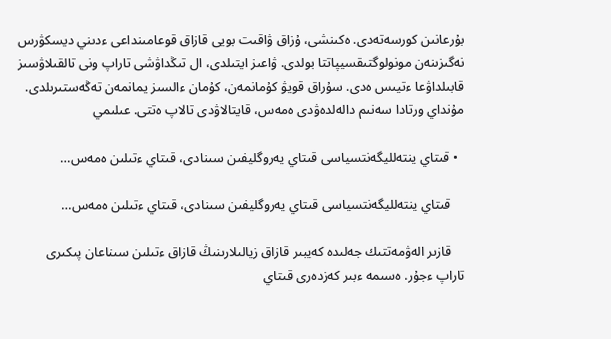بۇرعانىن كورسەتەدى. ەكىنشى، ۇزاق ۋاقىت بويى قازاق قوعامىنداعى ءدىني ديسكۋرس نەگىزىنەن مونولوگتىقسيپاتتا بولدى. ۋاعىز ايتىلدى، ال تىڭداۋشى تاراپ ونى تالقىلاۋسىز قابىلداۋعا ءتيىس ەدى. سۇراق قويۋ كۇمانمەن، كۇمان ءالسىز يمانمەن تەڭەستىرىلدى. مۇنداي ورتادا سەنىم دالەلدەۋدى ەمەس، قايتالاۋدى تالاپ ەتتى. عىلىمي

  • قىتاي ينتەلليگەنتسياسى قىتاي يەروگليفىن سىنادى، قىتاي ءتىلىن ەمەس…

    قىتاي ينتەلليگەنتسياسى قىتاي يەروگليفىن سىنادى، قىتاي ءتىلىن ەمەس…

    قازىر الەۋمەتتىك جەلىدە كەيبىر قازاق زيالىلارىنىڭ قازاق ءتىلىن سىناعان پىكىرى تاراپ ءجۇر. ەسىمە ءبىر كەزدەرى قىتاي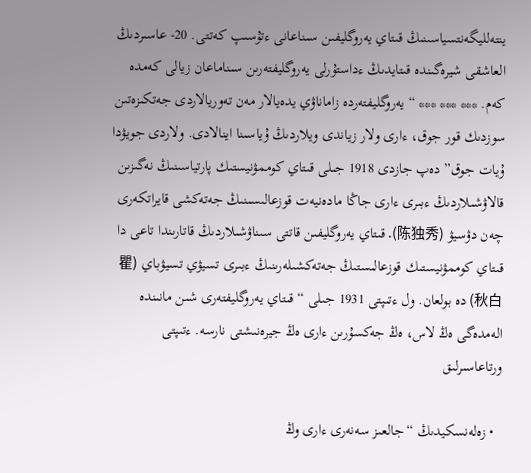ينتەلليگەنتسياسىنىڭ قىتاي يەروگليفىن سىناعانى ءتۇسىپ كەتتى. 20- عاسىردىڭ العاشقى شيرەگىندە قىتايدىڭ ءداستۇرلى يەروگليفتەرىن سىناماعان زيالى كەمدە كەم. *** *** *** “يەروگليفتەردە زاماناۋي يدەيالار مەن تەوريالاردى جەتكىزەتىن سوزدىك قور جوق، ءارى ولار زياندى ويلاردىڭ ۇياسىنا اينالادى. ولاردى جويۋدا ۇيات جوق” دەپ جازدى 1918 جىلى قىتاي كوممۋنيستىك پارتياسىنىڭ نەگىزىن قالاۋشىلاردىڭ ءبىرى ءارى جاڭا مادەنيەت قوزعالىسىنىڭ جەتەكشى قايراتكەرى چەن دۋسيۋ (陈独秀). قىتاي يەروگليفىن قاتتى سىناۋشىلاردىڭ قاتارىندا تاعى دا قىتاي كوممۋنيستىك قوزعالىستىڭ جەتەكشىلەرىنىڭ ءبىرى تسيۋي تسيۋباي (瞿秋白) دە بولعان. ول ءتىپتى 1931 جىلى “قىتاي يەروگليفتەرى شىن مانىندە الەمدەگى ەڭ لاس، ەڭ جەكسۇرىن ءارى ەڭ جيرەنىشتى نارسە. ءتىپتى ورتاعاسىرلىق

  • زەلەنسكيدىڭ “جالعىز سەنەرى ءارى وڭ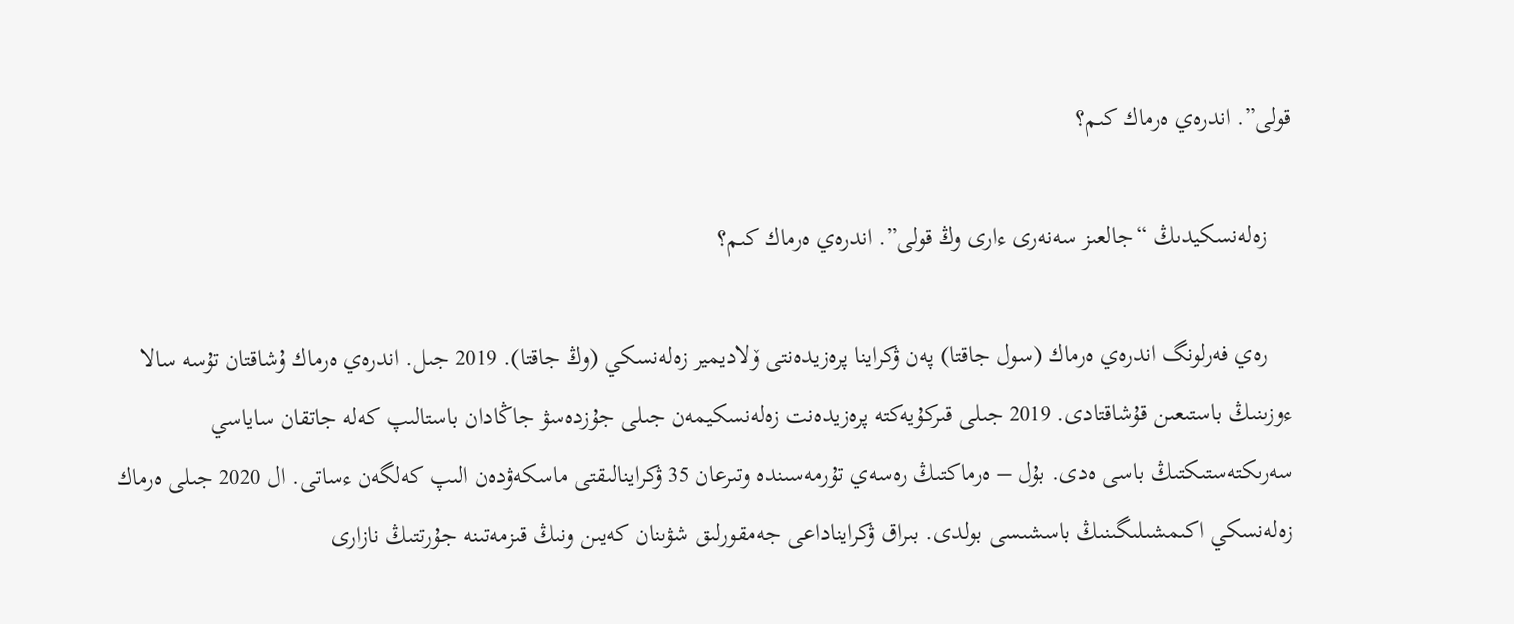قولى”. اندرەي ەرماك كىم؟

    زەلەنسكيدىڭ “جالعىز سەنەرى ءارى وڭ قولى”. اندرەي ەرماك كىم؟

    رەي فەرلونگ اندرەي ەرماك (سول جاقتا) پەن ۋكراينا پرەزيدەنتى ۆلاديمير زەلەنسكي (وڭ جاقتا). 2019 جىل. اندرەي ەرماك ۇشاقتان تۇسە سالا ءوزىنىڭ باستىعىن قۇشاقتادى. 2019 جىلى قىركۇيەكتە پرەزيدەنت زەلەنسكيمەن جىلى جۇزدەسۋ جاڭادان باستالىپ كەلە جاتقان ساياسي سەرىكتەستىكتىڭ باسى ەدى. بۇل – ەرماكتىڭ رەسەي تۇرمەسىندە وتىرعان 35 ۋكراينالىقتى ماسكەۋدەن الىپ كەلگەن ءساتى. ال 2020 جىلى ەرماك زەلەنسكي اكىمشىلىگىنىڭ باسشىسى بولدى. بىراق ۋكرايناداعى جەمقورلىق شۋىنان كەيىن ونىڭ قىزمەتىنە جۇرتتىڭ نازارى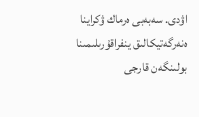اۋدى. سەبەبى ەرماك ۋكراينا ەنەرگەتيكالىق ينفراقۇرىلىمىنا بولىنگەن قارجى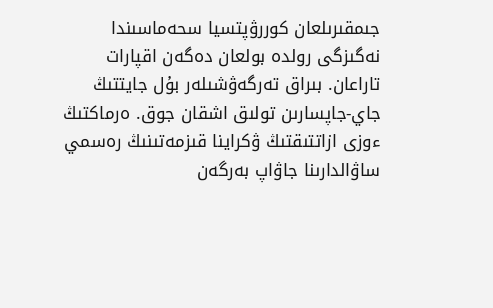جىمقىرىلعان كوررۋپتسيا سحەماسىندا نەگىزگى رولدە بولعان دەگەن اقپارات تاراعان. بىراق تەرگەۋشىلەر بۇل جايتتىڭ جاي-جاپسارىن تولىق اشقان جوق. ەرماكتىڭ ءوزى ازاتتىقتىڭ ۋكراينا قىزمەتىنىڭ رەسمي ساۋالدارىنا جاۋاپ بەرگەن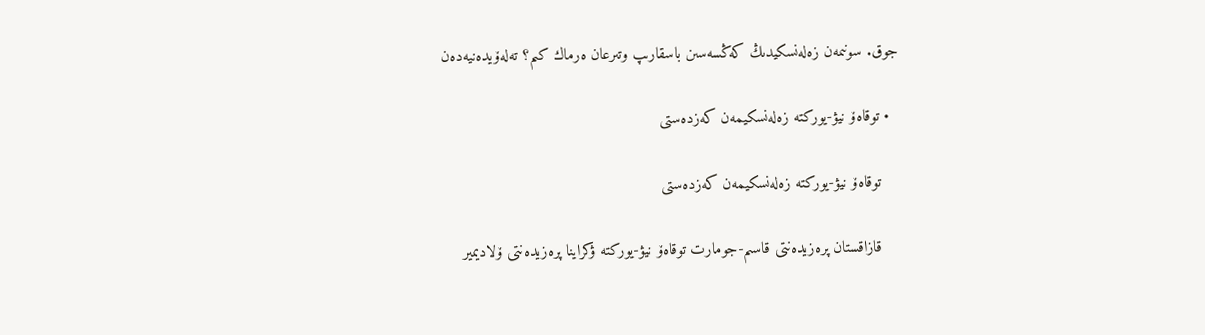جوق. سونىمەن زەلەنسكيدىڭ كەڭسەسىن باسقارىپ وتىرعان ەرماك كىم؟ تەلەۆيدەنيەدەن

  • توقاەۆ نيۋ-يوركتە زەلەنسكيمەن كەزدەستى

    توقاەۆ نيۋ-يوركتە زەلەنسكيمەن كەزدەستى

    قازاقستان پرەزيدەنتى قاسىم-جومارت توقاەۆ نيۋ-يوركتە ۋكراينا پرەزيدەنتى ۆلاديمير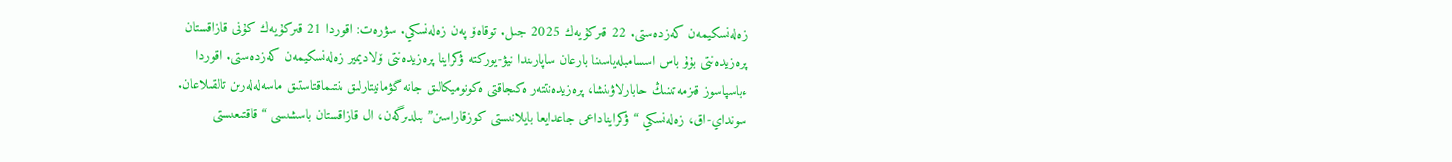زەلەنسكيمەن كەزدەستى. 22 قىركۇيەك 2025 جىل. توقاەۆ پەن زەلەنسكي. سۋرەت: اقوردا 21 قىركۇيەك كۇنى قازاقستان پرەزيدەنتى بۇۇ باس اسسامبلەياسىنا بارعان ساپارىندا نيۋ-يوركتە ۋكراينا پرەزيدەنتى ۆلاديمير زەلەنسكيمەن كەزدەستى. اقوردا ءباسپاسوز قىزمەتىنىڭ حابارلاۋىنشا، پرەزيدەنتتەر ەكىجاقتى ەكونوميكالىق جانە گۋمانيتارلىق ىنتىماقتاستىق ماسەلەلەرىن تالقىلاعان. سونداي-اق، زەلەنسكي “ۋكرايناداعى جاعدايعا بايلانىستى كوزقاراسىن” بىلدىرگەن، ال قازاقستان باسشىسى “قاقتىعىستى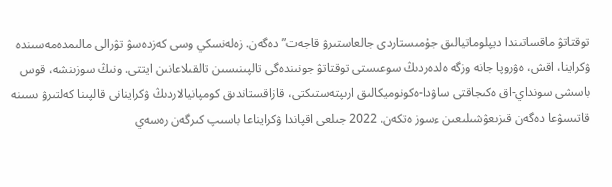توقتاتۋ ماقساتىندا ديپلوماتيالىق جۇمىستاردى جالعاستىرۋ قاجەت” دەگەن. زەلەنسكي وسى كەزدەسۋ تۋرالى مالىمدەمەسىندە ۋكراينا، اقش، ەۋروپا جانە وزگە ەلدەردىڭ سوعىستى توقتاتۋ جونىندەگى تالپىنىسىن تالقىلاعانىن ايتتى. ونىڭ سوزىنشە، قوس باسشى سونداي-اق ەكىجاقتى ساۋدا-ەكونوميكالىق ارىپتەستىكتى، قازاقستاندىق كومپانيالاردىڭ ۋكراينانى قالپىنا كەلتىرۋ ىسىنە قاتىسۋعا دەگەن قىزىعۋشىلىعىن ءسوز ەتكەن. 2022 جىلعى اقپاندا ۋكرايناعا باسىپ كىرگەن رەسەي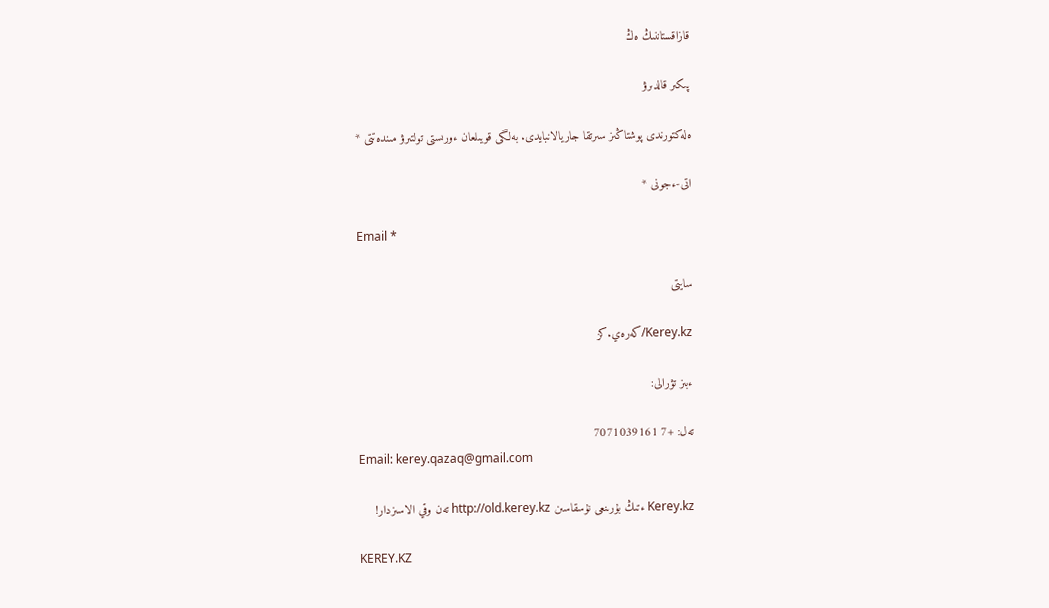قازاقستاننىڭ ەڭ

پىكىر قالدىرۋ

ەلەكتورندى پوشتاڭىز سىرتقا جاريالانبايدى. بەلگى قويىلعان ءورىستى تولتىرۋ مىندەتتى *

اتى-ءجونى *

Email *

سايتى

Kerey.kz/كەرەي.كز

ءبىز تۋرالى:

تەل: +7 7071039161
Email: kerey.qazaq@gmail.com

Kerey.kz ءتىڭ بۇرىنعى نۇسقاسىن http://old.kerey.kz تەن وقي الاسىزدار!

KEREY.KZ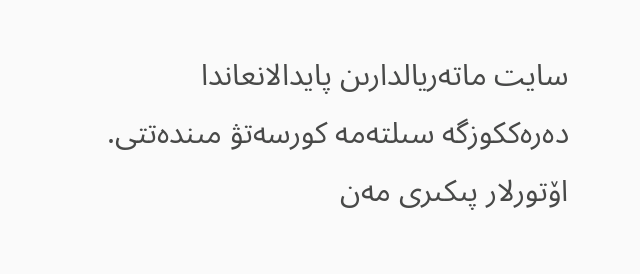سايت ماتەريالدارىن پايدالانعاندا دەرەككوزگە سىلتەمە كورسەتۋ مىندەتتى. اۆتورلار پىكىرى مەن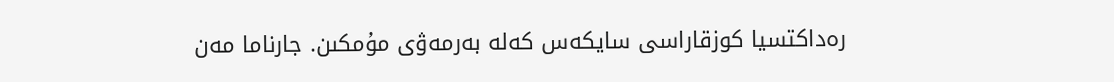رەداكتسيا كوزقاراسى سايكەس كەلە بەرمەۋى مۇمكىن. جارناما مەن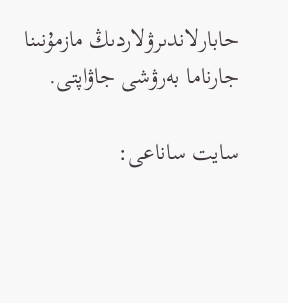حابارلاندىرۋلاردىڭ مازمۇنىنا جارناما بەرۋشى جاۋاپتى.

سايت ساناعى: